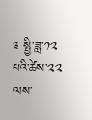༉ སྤྱི་ཟླ་༡༢ པའི་ཚེས་༢༢ ལས་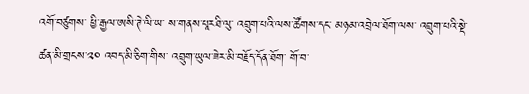འགོ་བཙུགས་ ཕྱི་རྒྱལ་ཨསི་ཊེ་ལི་ཡ་ ས་གནས་པཱརཐི་ལུ་ འབྲུག་པའི་ལས་ཚོགས་དང་ མཉམ་འབྲེལ་ཐོག་ལས་ འབྲུག་པའི་སྡེ་ཚན་མི་གྲངས་༢༠ འབད་མི་ཅིག་གིས་ འབྲུག་ཡུལ་ཟེར་མི་བརྗོད་དོན་ཐོག་ གོ་བ་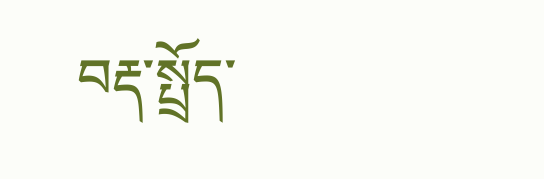བརྡ་སྤྲོད་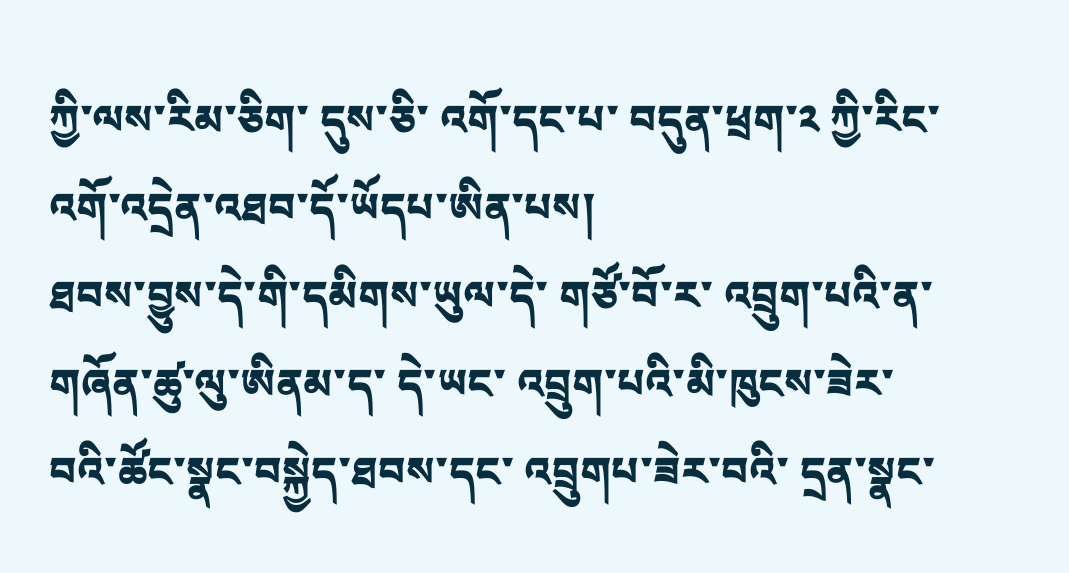ཀྱི་ལས་རིམ་ཅིག་ དུས་ཅི་ འགོ་དང་པ་ བདུན་ཕྲག་༢ ཀྱི་རིང་ འགོ་འདྲེན་འཐབ་དོ་ཡོདཔ་ཨིན་པས།
ཐབས་བྱུས་དེ་གི་དམིགས་ཡུལ་དེ་ གཙོ་བོ་ར་ འབྲུག་པའི་ན་གཞོན་ཚུ་ལུ་ཨིནམ་ད་ དེ་ཡང་ འབྲུག་པའི་མི་ཁུངས་ཟེར་བའི་ཚོང་སྣང་བསྐྱེད་ཐབས་དང་ འབྲུགཔ་ཟེར་བའི་ དྲན་སྣང་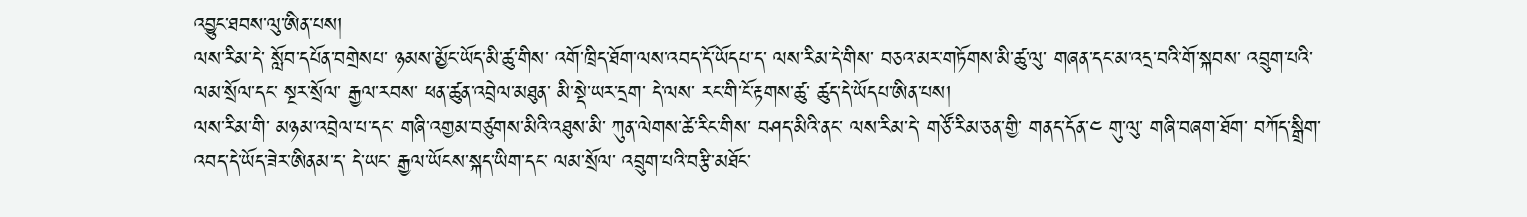འབྱུང་ཐབས་ལུ་ཨིན་པས།
ལས་རིམ་དེ་ སློབ་དཔོན་བགྲེསཔ་ ཉམས་མྱོང་ཡོད་མི་ཚུ་གིས་ འགོ་ཁྲིད་ཐོག་ལས་འབད་དོ་ཡོདཔ་ད་ ལས་རིམ་དེ་གིས་ བཅའ་མར་གཏོགས་མི་ཚུ་ལུ་ གཞན་དང་མ་འདྲ་བའི་གོ་སྐབས་ འབྲུག་པའི་ལམ་སྲོལ་དང་ སྔར་སྲོལ་ རྒྱལ་རབས་ ཕན་ཚུན་འབྲེལ་མཐུན་ མི་སྡེ་ཡར་དྲག་ དེ་ལས་ རང་གི་ངོ་རྟགས་ཚུ་ ཚུད་དེ་ཡོདཔ་ཨིན་པས།
ལས་རིམ་གི་ མཉམ་འབྲེལ་པ་དང་ གཞི་འགྱམ་བཙུགས་མིའི་འཐུས་མི་ ཀུན་ལེགས་ཚེ་རིང་གིས་ བཤད་མིའི་ནང་ ལས་རིམ་དེ་ གཙོ་རིམ་ཅན་གྱི་ གནད་དོན་༤ གུ་ལུ་ གཞི་བཞག་ཐོག་ བཀོད་སྒྲིག་འབད་དེ་ཡོད་ཟེར་ཨིནམ་ད་ དེ་ཡང་ རྒྱལ་ཡོངས་སྐད་ཡིག་དང་ ལམ་སྲོལ་ འབྲུག་པའི་བརྩི་མཐོང་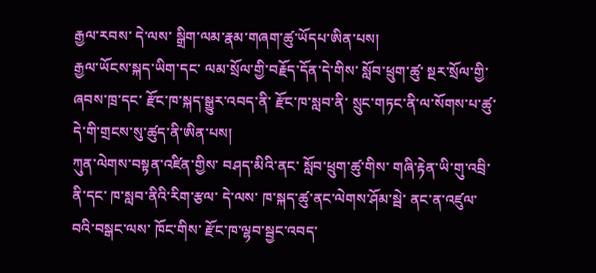རྒྱལ་རབས་ དེ་ལས་ སྒྲིག་ལམ་རྣམ་གཞག་ཚུ་ཡོདཔ་ཨིན་པས།
རྒྱལ་ཡོངས་སྐད་ཡིག་དང་ ལམ་སྲོལ་གྱི་བརྗོད་དོན་དེ་གིས་ སློབ་ཕྲུག་ཚུ་ སྔར་སྲོལ་གྱི་ཞབས་ཁྲ་དང་ རྫོང་ཁ་སྐད་སྒྱུར་འབད་ནི་ རྫོང་ཁ་སླབ་ནི་ སྲུང་གཏང་ནི་ལ་སོགས་པ་ཚུ་ དེ་གི་གྲངས་སུ་ཚུད་ནི་ཨིན་པས།
ཀུན་ལེགས་བསྟན་འཛིན་གྱིས་ བཤད་མིའི་ནང་ སློབ་ཕྲུག་ཚུ་གིས་ གཞི་རྟེན་ཡི་གུ་འབྲི་ནི་དང་ ཁ་སླབ་ནིའི་རིག་རྩལ་ དེ་ལས་ ཁ་སྐད་ཚུ་ནང་ལེགས་ཤོམ་སྦེ་ ནང་ན་འཛུལ་བའི་བསྒང་ལས་ ཁོང་གིས་ རྫོང་ཁ་ལྷབ་སྦྱང་འབད་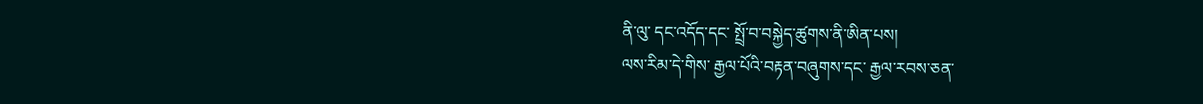ནི་ལུ་ དང་འདོད་དང་ སྤྲོ་བ་བསྐྱེད་ཚུགས་ནི་ཨིན་པས།
ལས་རིམ་དེ་གིས་ རྒྱལ་པོའི་བརྟན་བཞུགས་དང་ རྒྱལ་རབས་ཅན་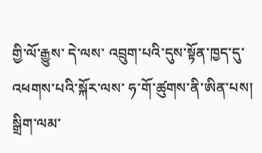གྱི་ལོ་རྒྱུས་ དེ་ལས་ འབྲུག་པའི་དུས་སྟོན་ཁྱད་དུ་འཕགས་པའི་སྐོར་ལས་ ཧ་གོ་ཚུགས་ནི་ཨིན་པས།
སྒྲིག་ལམ་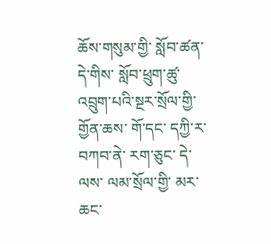ཆོས་གསུམ་གྱི་ སློབ་ཚན་དེ་གིས་ སློབ་ཕྲུག་ཚུ་ འབྲུག་པའི་སྔར་སྲོལ་གྱི་གྱོན་ཆས་ གོ་དང་ དཀྱི་ར་ བཀབ་ནེ་ རག་ཅུང་ དེ་ལས་ ལམ་སྲོལ་གྱི་ མར་ཆང་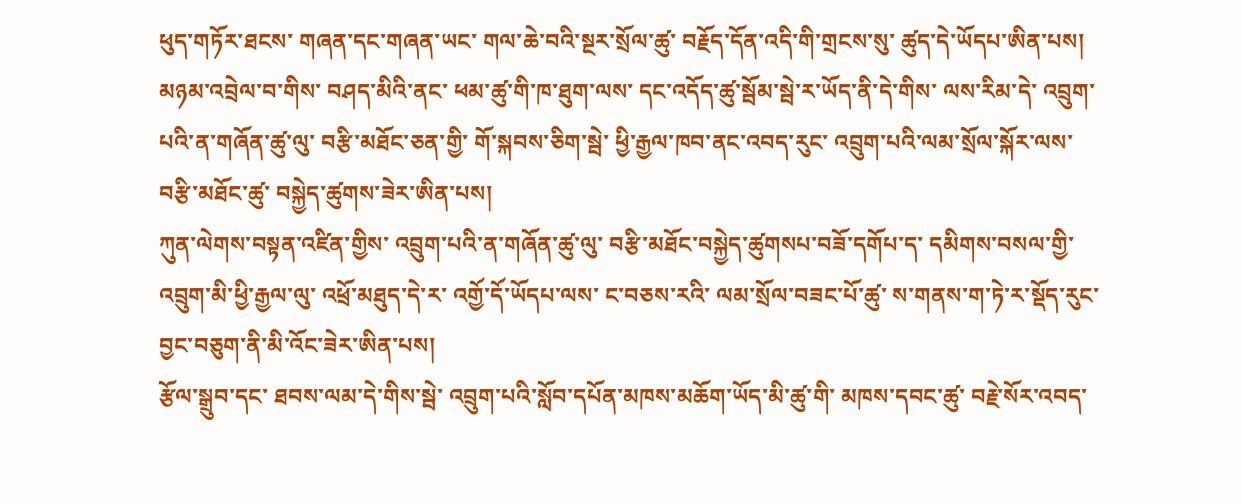ཕུད་གཏོར་ཐངས་ གཞན་དང་གཞན་ཡང་ གལ་ཆེ་བའི་སྔར་སྲོལ་ཚུ་ བརྗོད་དོན་འདི་གི་གྲངས་སུ་ ཚུད་དེ་ཡོདཔ་ཨིན་པས།
མཉམ་འབྲེལ་བ་གིས་ བཤད་མིའི་ནང་ ཕམ་ཚུ་གི་ཁ་ཐུག་ལས་ དང་འདོད་ཚུ་སྦོམ་སྦེ་ར་ཡོད་ནི་དེ་གིས་ ལས་རིམ་དེ་ འབྲུག་པའི་ན་གཞོན་ཚུ་ལུ་ བརྩི་མཐོང་ཅན་གྱི་ གོ་སྐབས་ཅིག་སྦེ་ ཕྱི་རྒྱལ་ཁབ་ནང་འབད་རུང་ འབྲུག་པའི་ལམ་སྲོལ་སྐོར་ལས་ བརྩི་མཐོང་ཚུ་ བསྐྱེད་ཚུགས་ཟེར་ཨིན་པས།
ཀུན་ལེགས་བསྟན་འཛིན་གྱིས་ འབྲུག་པའི་ན་གཞོན་ཚུ་ལུ་ བརྩི་མཐོང་བསྐྱེད་ཚུགསཔ་བཟོ་དགོཔ་ད་ དམིགས་བསལ་གྱི་ འབྲུག་མི་ཕྱི་རྒྱལ་ལུ་ འཕྲོ་མཐུད་དེ་ར་ འགྱོ་དོ་ཡོདཔ་ལས་ ང་བཅས་རའི་ ལམ་སྲོལ་བཟང་པོ་ཚུ་ ས་གནས་ག་ཏེ་ར་སྡོད་རུང་ བྱང་བཅུག་ནི་མི་འོང་ཟེར་ཨིན་པས།
རྩོལ་སྒྲུབ་དང་ ཐབས་ལམ་དེ་གིས་སྦེ་ འབྲུག་པའི་སློབ་དཔོན་མཁས་མཆོག་ཡོད་མི་ཚུ་གི་ མཁས་དབང་ཚུ་ བརྗེ་སོར་འབད་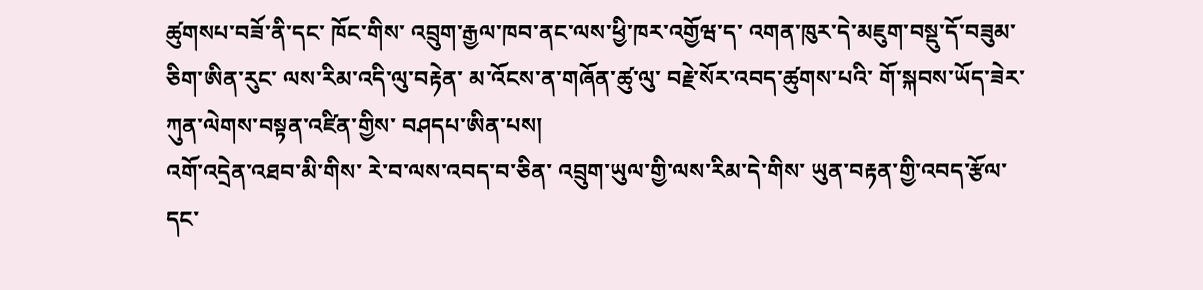ཚུགསཔ་བཟོ་ནི་དང་ ཁོང་གིས་ འབྲུག་རྒྱལ་ཁབ་ནང་ལས་ཕྱི་ཁར་འགྱོཝ་ད་ འགན་ཁུར་དེ་མཇུག་བསྡུ་དོ་བཟུམ་ཅིག་ཨིན་རུང་ ལས་རིམ་འདི་ལུ་བརྟེན་ མ་འོངས་ན་གཞོན་ཚུ་ལུ་ བརྗེ་སོར་འབད་ཚུགས་པའི་ གོ་སྐབས་ཡོད་ཟེར་ ཀུན་ལེགས་བསྟན་འཛིན་གྱིས་ བཤདཔ་ཨིན་པས།
འགོ་འདྲེན་འཐབ་མི་གིས་ རེ་བ་ལས་འབད་བ་ཅིན་ འབྲུག་ཡུལ་གྱི་ལས་རིམ་དེ་གིས་ ཡུན་བརྟན་གྱི་འབད་རྩོལ་དང་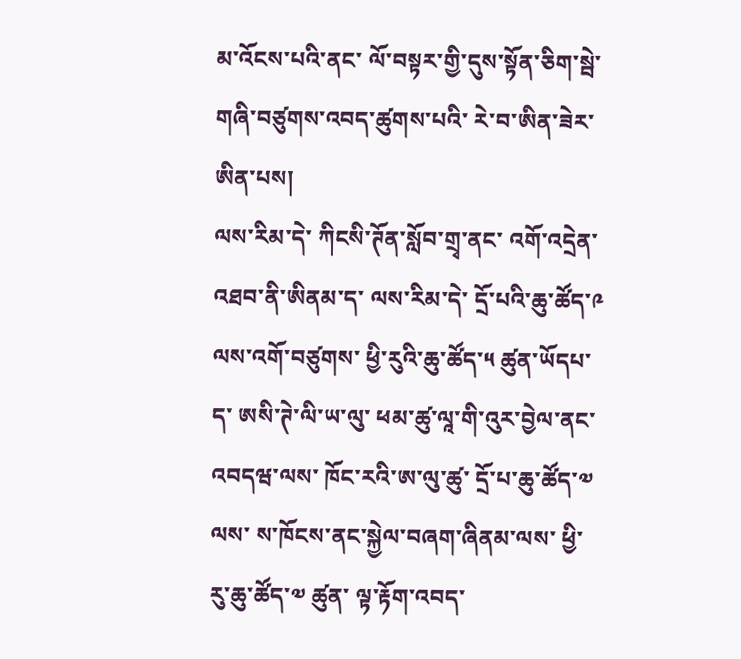མ་འོངས་པའི་ནང་ ལོ་བསྟར་གྱི་དུས་སྟོན་ཅིག་སྦེ་ གཞི་བཙུགས་འབད་ཚུགས་པའི་ རེ་བ་ཨིན་ཟེར་ཨིན་པས།
ལས་རིམ་དེ་ ཀིངསི་ཊོན་སློབ་གྲྭ་ནང་ འགོ་འདྲེན་འཐབ་ནི་ཨིནམ་ད་ ལས་རིམ་དེ་ དྲོ་པའི་ཆུ་ཚོད་༩ ལས་འགོ་བཙུགས་ ཕྱི་རུའི་ཆུ་ཚོད་༥ ཚུན་ཡོདཔ་ད་ ཨསི་ཊེ་ལི་ཡ་ལུ་ ཕམ་ཚུ་ལཱ་གི་འུར་བྱེལ་ནང་འབདཝ་ལས་ ཁོང་རའི་ཨ་ལུ་ཚུ་ དྲོ་པ་ཆུ་ཚོད་༧ ལས་ ས་ཁོངས་ནང་སྐྱེལ་བཞག་ཞིནམ་ལས་ ཕྱི་རུ་ཆུ་ཚོད་༧ ཚུན་ ལྟ་རྟོག་འབད་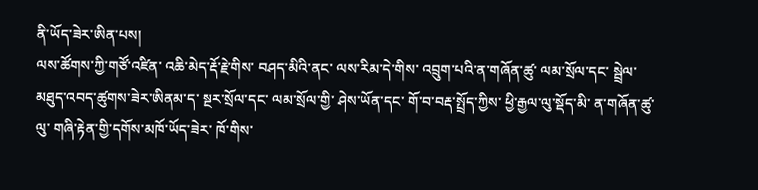ནི་ཡོད་ཟེར་ཨིན་པས།
ལས་ཚོགས་ཀྱི་གཙོ་འཛིན་ འཆི་མེད་རྡོ་རྗེ་གིས་ བཤད་མིའི་ནང་ ལས་རིམ་དེ་གིས་ འབྲུག་པའི་ན་གཞོན་ཚུ་ ལམ་སྲོལ་དང་ སྦྲེལ་མཐུད་འབད་ཚུགས་ཟེར་ཨིནམ་ད་ སྔར་སྲོལ་དང་ ལམ་སྲོལ་གྱི་ ཤེས་ཡོན་དང་ གོ་བ་བརྡ་སྤྲོད་ཀྱིས་ ཕྱི་རྒྱལ་ལུ་སྡོད་མི་ ན་གཞོན་ཚུ་ལུ་ གཞི་རྟེན་གྱི་དགོས་མཁོ་ཡོད་ཟེར་ ཁོ་གིས་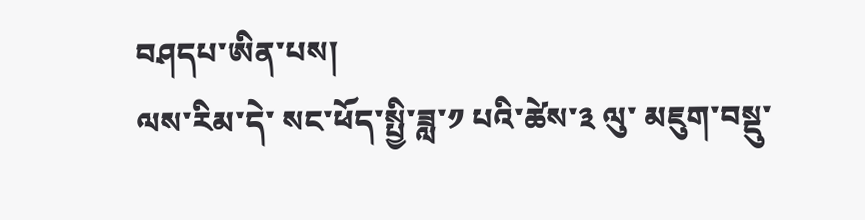བཤདཔ་ཨིན་པས།
ལས་རིམ་དེ་ སང་ཕོད་སྤྱི་ཟླ་༡ པའི་ཚེས་༣ ལུ་ མཇུག་བསྡུ་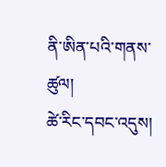ནི་ཨིན་པའི་གནས་ཚུལ།
ཚེ་རིང་དབང་འདུས།